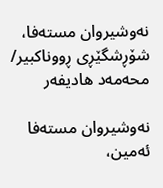نەوشیروان مستەفا، شۆڕشگێڕی ڕووناکبیر/ محەمەد هادیفەر

نەوشیروان مستەفا ئەمین،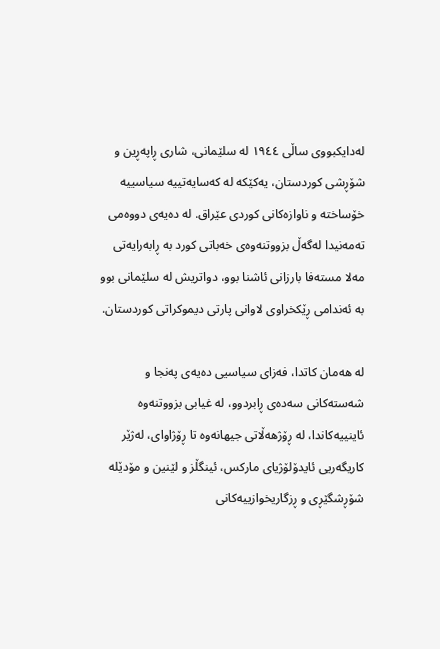لەدایکبووی ساڵی ١٩٤٤ لە سلێمانی، شاری ڕاپەڕین و شۆڕشی کوردستان، یەکێکە لە کەسایەتییە سیاسییە خۆساختە و ناوازەکانی کوردی عێراق. لە دەیەی دووەمی تەمەنیدا لەگەڵ بزووتنەوەی خەباتی کورد بە ڕابەرایەتی مەلا مستەفا بارزانی ئاشنا بوو، دواتریش لە سلێمانی بوو بە ئەندامی ڕێکخراوی لاوانی پارتی دیموکراتی کوردستان.

لە هەمان کاتدا، فەزای سیاسیی دەیەی پەنجا و شەستەکانی سەدەی ڕابردوو، لە غیابی بزووتنەوە ئاینییەکاندا، لە ڕۆژهەڵاتی جیهانەوە تا ڕۆژاوای، لەژێر کاریگەریی ئایدۆلۆژیای مارکس، ئینگڵز و لێنین و مۆدێلە شۆڕشگێڕی و ڕزگاریخوازییەکانی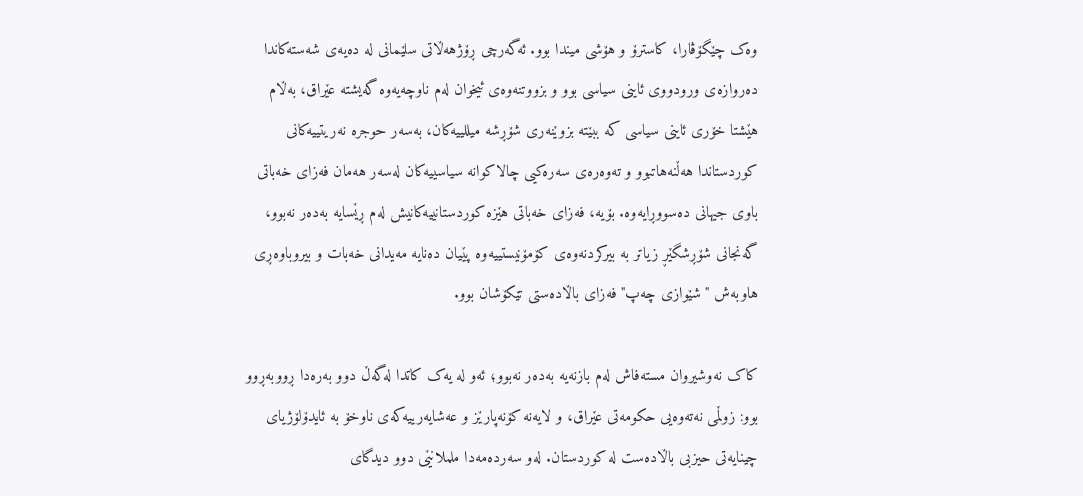وەک چێگۆڤارا، کاسترۆ و هۆشی میندا بوو. ئەگەرچی ڕۆژهەڵاتی سلێمانی لە دەیەی شەستەکاندا دەروازەی ورودووی ئاینی سیاسی بوو و بزووتنەوەی ئیخوان لەم ناوچەیەوە گەیشتە عێراق، بەڵام هێشتا خۆری ئاینی سیاسی کە ببێتە بزوێنەری شۆڕشە میللییەکان، بەسەر حوجرە نەریتییەکانی کوردستاندا هەڵنەهاتبوو و تەوەرەی سەرەکیی چالاکوانە سیاسییەکان لەسەر هەمان فەزای خەباتی باوی جیهانی دەسووڕایەوە. بۆیە، فەزای خەباتی هێزە کوردستانییەکانیش لەم ڕێسایە بەدەر نەبوو، گەنجانی شۆڕشگێڕ زیاتر بە بیرکردنەوەی کۆمۆنیستییەوە پێیان دەنایە مەیدانی خەبات و بیروباوەڕی هاوبەش "شێوازی چەپ" فەزای باڵادەستی تێکۆشان بوو.

کاک نەوشیروان مستەفاش لەم بازنەیە بەدەر نەبوو؛ ئەو لە یەک کاتدا لەگەڵ دوو بەرەدا ڕووبەڕوو بوو: زوڵمی نەتەوەیی حکومەتی عێراق، و لایەنە کۆنەپارێز و عەشایەرییەکەی ناوخۆ بە ئایدۆلۆژیای چینایەتی حیزبی باڵادەست لە کوردستان. لەو سەردەمەدا ململانێی دوو دیدگای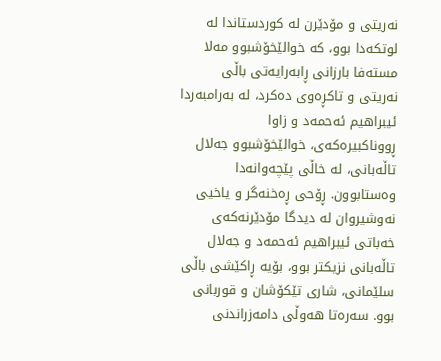نەریتی و مۆدێرن لە کوردستاندا لە لوتکەدا بوو، کە خوالێخۆشبوو مەلا مستەفا بارزانی ڕابەرایەتی باڵی نەریتی و تاکڕەوی دەکرد، لە بەرامبەردا ئیبراهیم ئەحمەد و زاوا ڕووناکبیرەکەی، خوالێخۆشبوو جەلال تاڵەبانی، لە خاڵی پێچەوانەدا وەستابوون. ڕۆحی ڕەخنەگر و یاخیی نەوشیروان لە دیدگا مۆدێرنەکەی خەباتی ئیبراهیم ئەحمەد و جەلال تاڵەبانی نزیکتر بوو، بۆیە ڕاکێشی باڵی سلێمانی، شاری تێکۆشان و قوربانی بوو. سەرەتا هەوڵی دامەزراندنی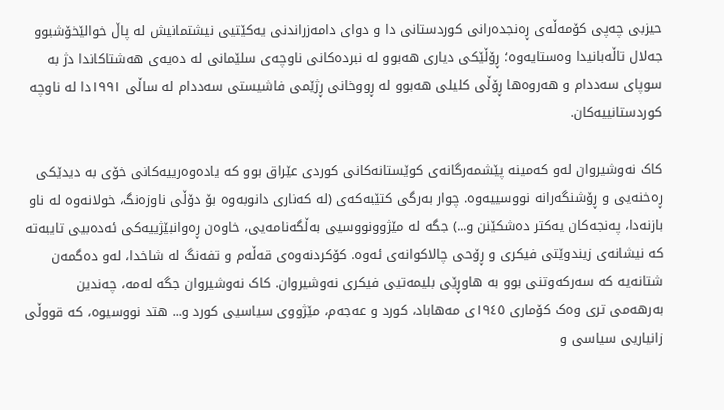حیزبی چەپی کۆمەڵەی ڕەنجدەرانی کوردستانی دا و دوای دامەزراندنی یەکێتیی نیشتمانیش لە پاڵ خوالێخۆشبوو جەلال تاڵەبانیدا وەستایەوە؛ ڕۆڵێکی دیاری هەبوو لە نبرده‌کانی ناوچەی سلێمانی لە دەیەی هەشتاکاندا دژ بە سوپای سەددام و هەروەها ڕۆڵی کلیلی هەبوو لە ڕووخانی ڕژێمی فاشیستی سەددام لە ساڵی ١٩٩١دا لە ناوچە کوردستانییەکان.

کاک نەوشیروان لەو کەمینە پێشمەرگانەی کوێستانەکانی کوردی عێراق بوو کە یادەوەرییەکانی خۆی بە دیدێکی ڕەخنەیی و ڕۆشنگەرانە نووسییەوە. چوار بەرگی کتێبەکەی (لە کەناری دانوبەوە بۆ دۆڵی ناوزەنگ، خولانەوە لە ناو بازنەدا، پەنجەکان یەکتر دەشکێنن و...) جگە لە مێژوونووسیی بەڵگەنامەیی، خاوەن ڕەوانبێژییەکی ئەدەبیی تایبەتە کە نیشانەی زیندوێتی فیکری و ڕۆحی چالاکوانەی ئەوە. کۆکردنەوەی قەڵەم و تفەنگ لە شاخدا، لەو دەگمەن شتانەیە کە سەرکەوتنی بوو بە هاوڕێی بلیمەتیی فیکری نەوشیروان. کاک نەوشیروان جگە لەمە، چەندین بەرهەمی تری وەک کۆماری ١٩٤٥ی مەهاباد، کورد و عەجەم، مێژووی سیاسیی کورد و... هتد نووسیوە، کە قووڵی زانیاریی سیاسی و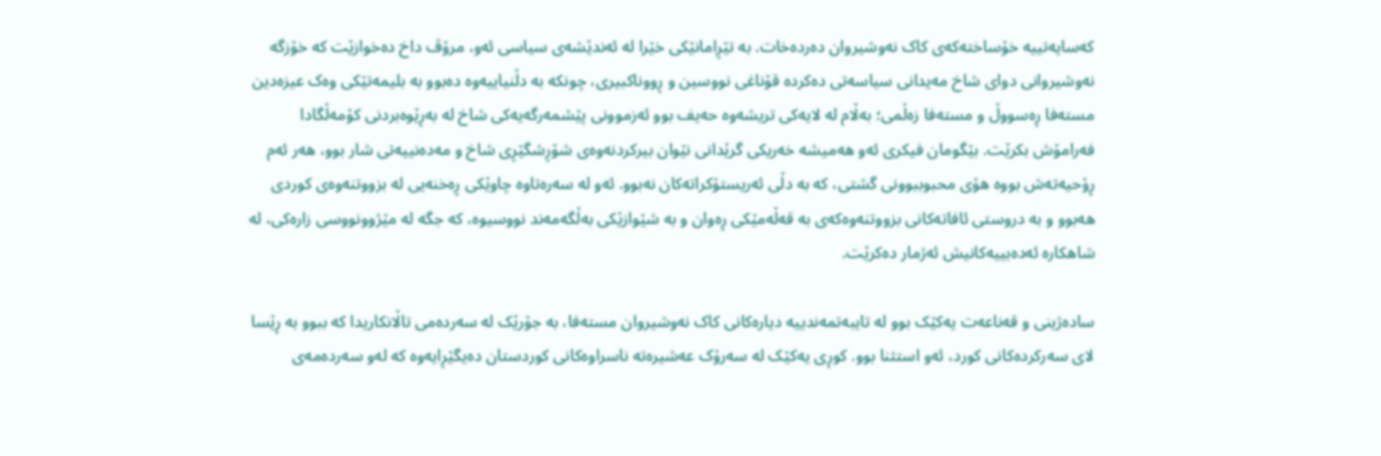کەسایەتییە خۆساختەکەی کاک نەوشیروان دەردەخات. بە تێڕامانێکی خێرا لە ئەندێشەی سیاسی ئەو، مرۆڤ داخ دەخوازێت کە خۆزگە نەوشیروانی دوای شاخ مەیدانی سیاسەتی دەکردە قۆناغی نووسین و ڕووناکبیری، چونکە بە دڵنیاییەوە دەبوو بە بلیمەتێکی وەک عیزەدین مستەفا ڕەسووڵ و مستەفا زەڵمی؛ بەڵام لە لایەکی تریشەوە حەیف بوو ئەزموونی پێشمەرگەیەکی شاخ لە بەڕێوەبردنی کۆمەڵگادا فەرامۆش بکرێت. بێگومان فیکری ئەو هەمیشە خەریکی گرێدانی نێوان بیرکردنەوەی شۆڕشگێڕی شاخ و مەدەنییەتی شار بوو، هەر ئەم ڕۆحیەتەش بووە هۆی محبوببوونی گشتی، کە بە دڵی ئەریستۆکراتەکان نەبوو. ئەو لە سەرەتاوە چاوێکی ڕەخنەیی لە بزووتنەوەی کوردی هەبوو و بە دروستی ئافاتەکانی بزووتنەوەکەی بە قەڵەمێکی ڕەوان و بە شێوازێکی بەڵگەمەند نووسیوە، کە جگە لە مێژوونووسی زارەکی، لە شاهکارە ئەدەبییەکانیش ئەژمار دەکرێت.

سادەژینی و قەناعەت یەکێک بوو لە تایبەتمەندییە دیارەکانی کاک نەوشیروان مستەفا، بە جۆرێک لە سەردەمی تاڵانکاریدا کە ببوو بە ڕێسا لای سەرکردەکانی کورد، ئەو استثنا بوو. کوڕی یەکێک لە سەرۆک عەشیرەتە ناسراوەکانی کوردستان دەیگێڕایەوە کە لەو سەردەمەی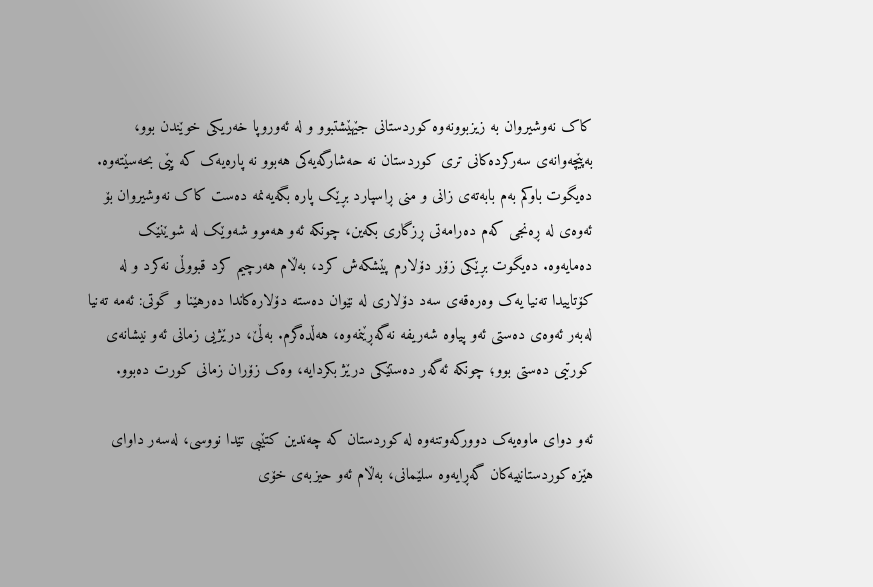کاک نەوشیروان بە زیزبوونەوە کوردستانی جێهێشتبوو و لە ئەوروپا خەریکی خوێندن بوو، بەپێچەوانەی سەرکردەکانی تری کوردستان نە حەشارگەیەکی هەبوو نە پارەیەک کە پێی بحەسێتەوە. دەیگوت باوکم بەم بابەتەی زانی و منی ڕاسپارد بڕێک پارە بگەیەنمە دەست کاک نەوشیروان بۆ ئەوەی لە ڕەنجی کەم دەرامەتی ڕزگاری بکەین، چونکە ئەو هەموو شەوێک لە شوێنێک دەمایەوە. دەیگوت بڕێکی زۆر دۆلارم پێشکەش کرد، بەڵام هەرچیم کرد قبووڵی نەکرد و لە کۆتاییدا تەنیا یەک وەرەقەی سەد دۆلاری لە نێوان دەستە دۆلارەکاندا دەرهێنا و گوتی: ئەمە تەنیا لەبەر ئەوەی دەستی ئەو پیاوە شەریفە نەگەڕێنمەوە، هەڵدەگرم. بەڵێ، درێژیی زمانی ئەو نیشانەی کورتیی دەستی بوو؛ چونکە ئەگەر دەستێکی درێژ بکردایە، وەک زۆران زمانی کورت دەبوو.

ئەو دوای ماوەیەک دوورکەوتنەوە لە کوردستان کە چەندین کتێبی تێدا نووسی، لەسەر داوای هێزە کوردستانییەکان گەڕایەوە سلێمانی، بەڵام ئەو حیزبەی خۆی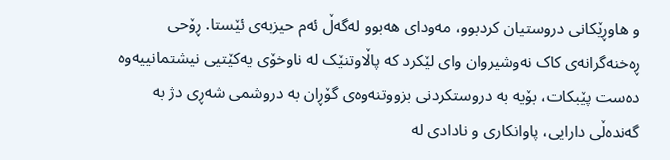و هاوڕێکانی دروستیان کردبوو، مەودای هەبوو لەگەڵ ئەم حیزبەی ئێستا. ڕۆحی ڕەخنەگرانەی کاک نەوشیروان وای لێکرد کە پاڵاوتنێک لە ناوخۆی یەکێتیی نیشتمانییەوە دەست پێبکات، بۆیە بە دروستکردنی بزووتنەوەی گۆڕان بە دروشمی شەڕی دژ بە گەندەڵی دارایی، پاوانکاری و نادادی لە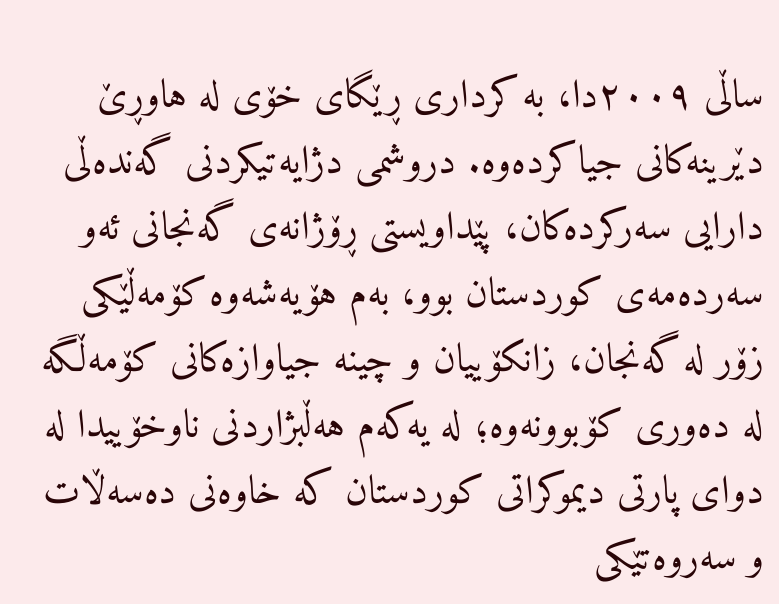ساڵی ٢٠٠٩دا، بە کرداری ڕێگای خۆی لە هاوڕێ دێرینەکانی جیاکردەوە. دروشمی دژایەتیکردنی گەندەڵی دارایی سەرکردەکان، پێداویستی ڕۆژانەی گەنجانی ئەو سەردەمەی کوردستان بوو، بەم هۆیەشەوە کۆمەڵێکی زۆر لە گەنجان، زانکۆییان و چینە جیاوازەکانی کۆمەڵگە لە دەوری کۆبوونەوە؛ لە یەکەم هەڵبژاردنی ناوخۆییدا لە دوای پارتی دیموکراتی کوردستان کە خاوەنی دەسەڵات و سەروەتێکی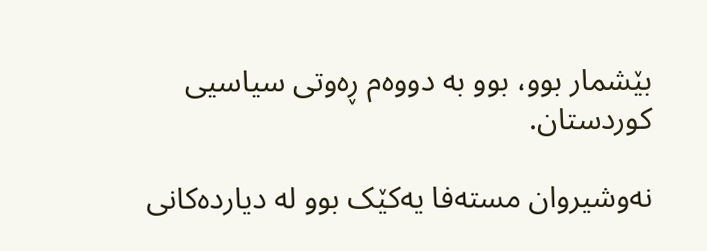بێشمار بوو، بوو بە دووەم ڕەوتی سیاسیی کوردستان.

نەوشیروان مستەفا یەکێک بوو لە دیاردەکانی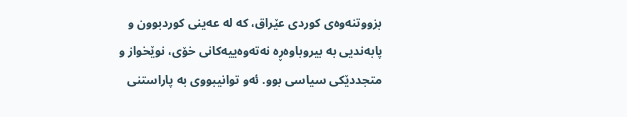بزووتنەوەی کوردی عێراق، کە لە عەینی کوردبوون و پابەندیی بە بیروباوەڕە نەتەوەییەکانی خۆی، نوێخواز و متجددێکی سیاسی بوو. ئەو توانیبووی بە پاراستنی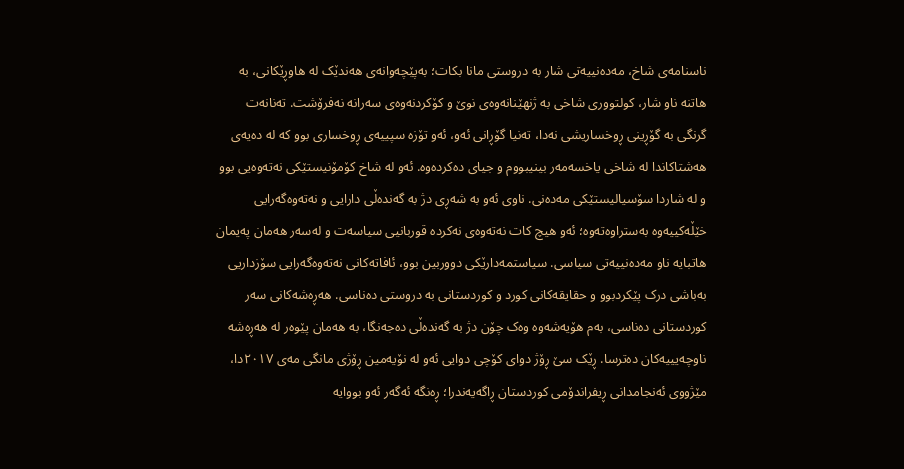ناسنامەی شاخ، مەدەنییەتی شار بە دروستی مانا بکات؛ بەپێچەوانەی هەندێک لە هاوڕێکانی، بە هاتنە ناو شار، کولتووری شاخی بە ژنهێنانەوەی نوێ و کۆکردنەوەی سەرانە نەفرۆشت. تەنانەت گرنگی بە گۆڕینی ڕوخساریشی نەدا، تەنیا گۆڕانی ئەو، ئەو تۆزە سپییەی ڕوخساری بوو کە لە دەیەی هەشتاکاندا لە شاخی یاخسەمەر بینیبووم و جیای دەکردەوە. ئەو لە شاخ کۆمۆنیستێکی نەتەوەیی بوو و لە شاردا سۆسیالیستێکی مەدەنی. ناوی ئەو بە شەڕی دژ بە گەندەڵی دارایی و نەتەوەگەرایی خێڵەکییەوە بەستراوەتەوە؛ ئەو هیچ کات نەتەوەی نەکردە قوربانیی سیاسەت و لەسەر هەمان پەیمان هاتبایە ناو مەدەنییەتی سیاسی. سیاستمەدارێکی دووربین بوو، ئافاتەکانی نەتەوەگەرایی سۆزداریی بەباشی درک پێکردبوو و حقایقەکانی کورد و کوردستانی بە دروستی دەناسی. هەڕەشەکانی سەر کوردستانی دەناسی، بەم هۆیەشەوە وەک چۆن دژ بە گەندەڵی دەجەنگا، بە هەمان پێوەر لە هەڕەشە ناوچەیییەکان دەترسا. ڕێک سێ ڕۆژ دوای کۆچی دوایی ئەو لە نۆیەمین ڕۆژی مانگی مەی ٢٠١٧دا، مێژووی ئەنجامدانی ڕیفراندۆمی کوردستان ڕاگەیەندرا؛ ڕەنگە ئەگەر ئەو بووایە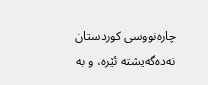چارەنووسی کوردستان نەدەگەیشتە ئێرە، و بە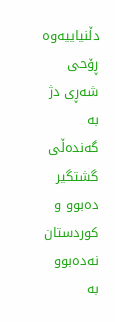دڵنیاییەوە ڕۆحی شەڕی دژ بە گەندەڵی گشتگیر دەبوو و کوردستان نەدەبوو بە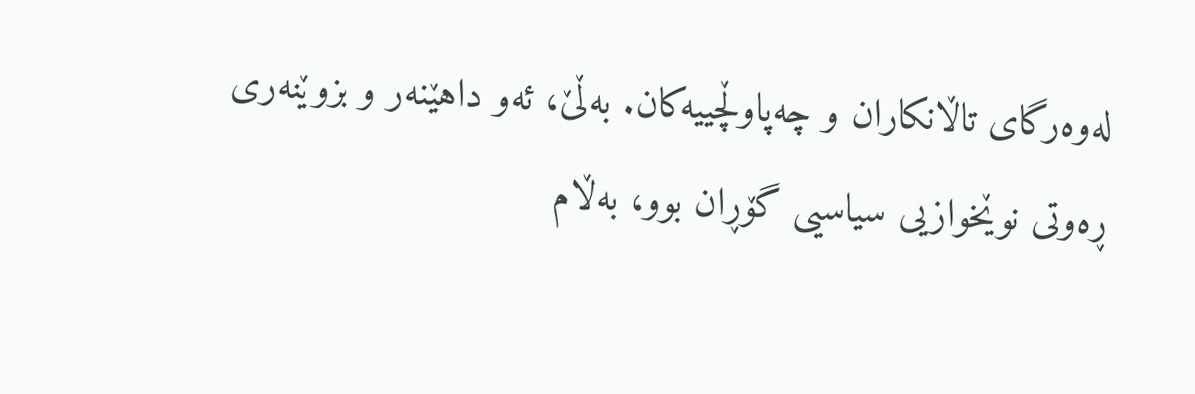لەوەرگای تاڵانکاران و چەپاوڵچییەکان. بەڵێ، ئەو داهێنەر و بزوێنەری ڕەوتی نوێخوازیی سیاسیی گۆڕان بوو، بەڵام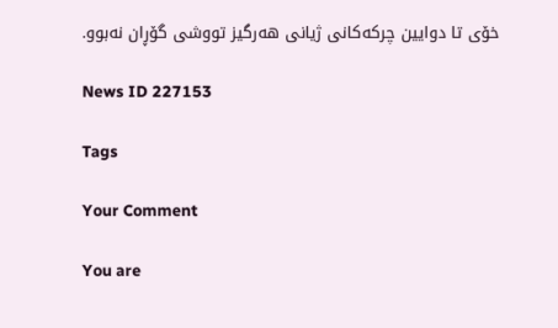خۆی تا دوایین چرکەکانی ژیانی هەرگیز تووشی گۆڕان نەبوو.

News ID 227153

Tags

Your Comment

You are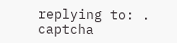replying to: .
captcha